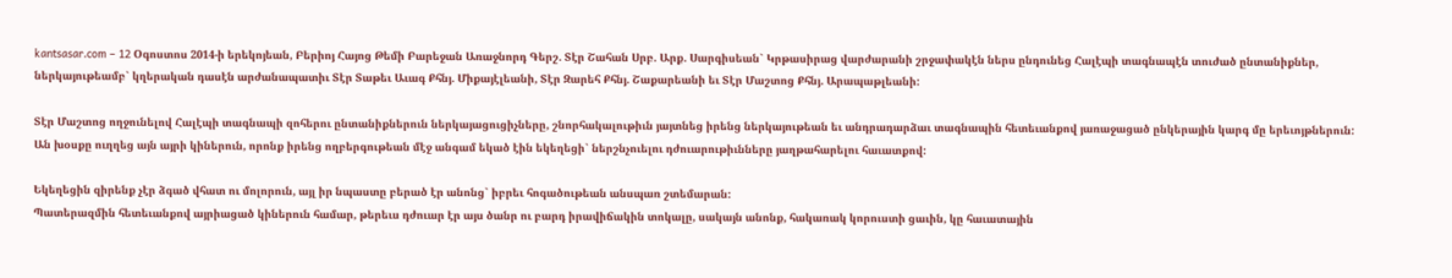kantsasar.com – 12 Օգոստոս 2014-ի երեկոյեան, Բերիոյ Հայոց Թեմի Բարեջան Առաջնորդ Գերշ. Տէր Շահան Սրբ. Արք. Սարգիսեան` Կրթասիրաց վարժարանի շրջափակէն ներս ընդունեց Հալէպի տագնապէն տուժած ընտանիքներ, ներկայութեամբ` կղերական դասէն արժանապատիւ Տէր Տաթեւ Աւագ Քհնյ. Միքայէլեանի, Տէր Զարեհ Քհնյ. Շաքարեանի եւ Տէր Մաշտոց Քհնյ. Արապաթլեանի:

Տէր Մաշտոց ողջունելով Հալէպի տագնապի զոհերու ընտանիքներուն ներկայացուցիչները, շնորհակալութիւն յայտնեց իրենց ներկայութեան եւ անդրադարձաւ տագնապին հետեւանքով յառաջացած ընկերային կարգ մը երեւոյթներուն: Ան խօսքը ուղղեց այն այրի կիներուն, որոնք իրենց ողբերգութեան մէջ անգամ եկած էին եկեղեցի` ներշնչուելու դժուարութիւնները յաղթահարելու հաւատքով:

Եկեղեցին զիրենք չէր ձգած վհատ ու մոլորուն, այլ իր նպաստը բերած էր անոնց` իբրեւ հոգածութեան անսպառ շտեմարան:
Պատերազմին հետեւանքով այրիացած կիներուն համար, թերեւս դժուար էր այս ծանր ու բարդ իրավիճակին տոկալը, սակայն անոնք, հակառակ կորուստի ցաւին, կը հաւատային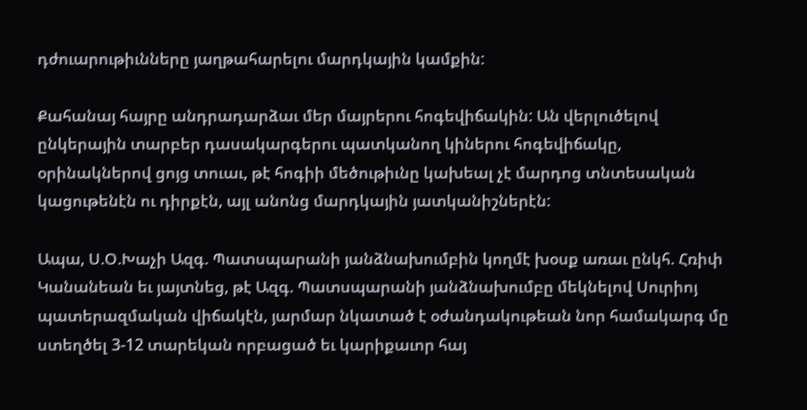դժուարութիւնները յաղթահարելու մարդկային կամքին:

Քահանայ հայրը անդրադարձաւ մեր մայրերու հոգեվիճակին: Ան վերլուծելով ընկերային տարբեր դասակարգերու պատկանող կիներու հոգեվիճակը, օրինակներով ցոյց տուաւ, թէ հոգիի մեծութիւնը կախեալ չէ մարդոց տնտեսական կացութենէն ու դիրքէն, այլ անոնց մարդկային յատկանիշներէն:

Ապա, Ս.Օ.Խաչի Ազգ. Պատսպարանի յանձնախումբին կողմէ խօսք առաւ ընկհ. Հռիփ Կանանեան եւ յայտնեց, թէ Ազգ. Պատսպարանի յանձնախումբը մեկնելով Սուրիոյ պատերազմական վիճակէն, յարմար նկատած է օժանդակութեան նոր համակարգ մը ստեղծել 3-12 տարեկան որբացած եւ կարիքաւոր հայ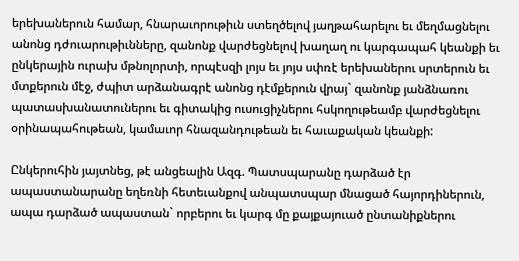երեխաներուն համար, հնարաւորութիւն ստեղծելով յաղթահարելու եւ մեղմացնելու անոնց դժուարութիւնները, զանոնք վարժեցնելով խաղաղ ու կարգապահ կեանքի եւ ընկերային ուրախ մթնոլորտի, որպէսզի լոյս եւ յոյս սփռէ երեխաներու սրտերուն եւ մտքերուն մէջ, ժպիտ արձանագրէ անոնց դէմքերուն վրայ` զանոնք յանձնառու պատասխանատուներու եւ գիտակից ուսուցիչներու հսկողութեամբ վարժեցնելու օրինապահութեան, կամաւոր հնազանդութեան եւ հաւաքական կեանքի:

Ընկերուհին յայտնեց, թէ անցեալին Ազգ. Պատսպարանը դարձած էր ապաստանարանը եղեռնի հետեւանքով անպատսպար մնացած հայորդիներուն, ապա դարձած ապաստան` որբերու եւ կարգ մը քայքայուած ընտանիքներու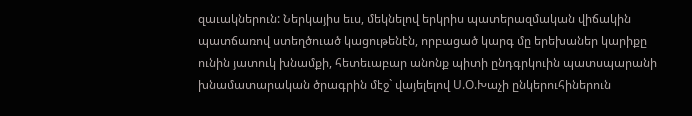զաւակներուն: Ներկայիս եւս, մեկնելով երկրիս պատերազմական վիճակին պատճառով ստեղծուած կացութենէն, որբացած կարգ մը երեխաներ կարիքը ունին յատուկ խնամքի, հետեւաբար անոնք պիտի ընդգրկուին պատսպարանի խնամատարական ծրագրին մէջ` վայելելով Ս.Օ.Խաչի ընկերուհիներուն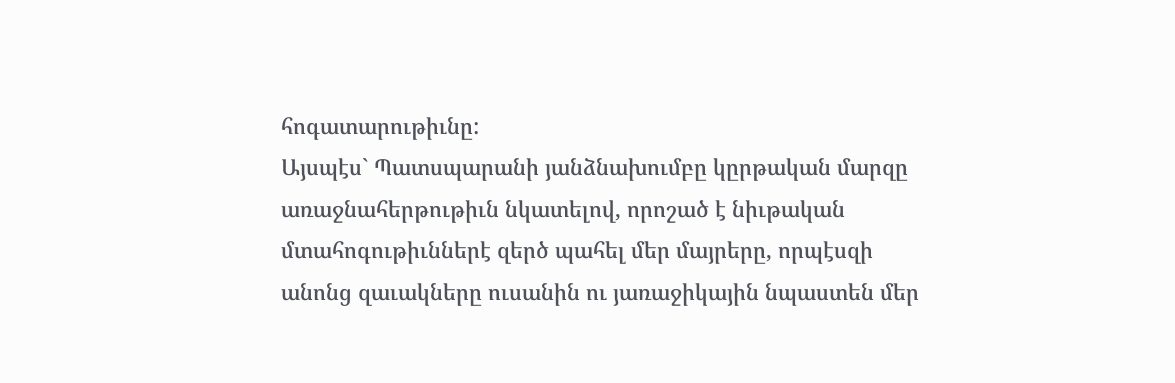հոգատարութիւնը:
Այսպէս` Պատսպարանի յանձնախումբը կըրթական մարզը առաջնահերթութիւն նկատելով, որոշած է նիւթական մտահոգութիւններէ զերծ պահել մեր մայրերը, որպէսզի անոնց զաւակները ուսանին ու յառաջիկային նպաստեն մեր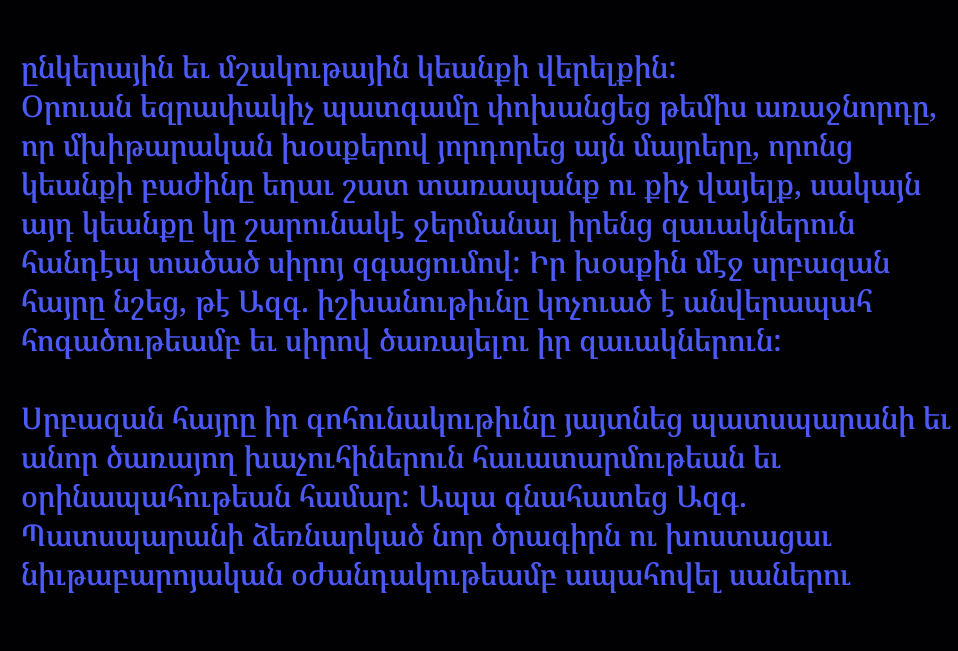ընկերային եւ մշակութային կեանքի վերելքին:
Օրուան եզրափակիչ պատգամը փոխանցեց թեմիս առաջնորդը, որ մխիթարական խօսքերով յորդորեց այն մայրերը, որոնց կեանքի բաժինը եղաւ շատ տառապանք ու քիչ վայելք, սակայն այդ կեանքը կը շարունակէ ջերմանալ իրենց զաւակներուն հանդէպ տածած սիրոյ զգացումով: Իր խօսքին մէջ սրբազան հայրը նշեց, թէ Ազգ. իշխանութիւնը կոչուած է անվերապահ հոգածութեամբ եւ սիրով ծառայելու իր զաւակներուն:

Սրբազան հայրը իր գոհունակութիւնը յայտնեց պատսպարանի եւ անոր ծառայող խաչուհիներուն հաւատարմութեան եւ օրինապահութեան համար: Ապա գնահատեց Ազգ. Պատսպարանի ձեռնարկած նոր ծրագիրն ու խոստացաւ նիւթաբարոյական օժանդակութեամբ ապահովել սաներու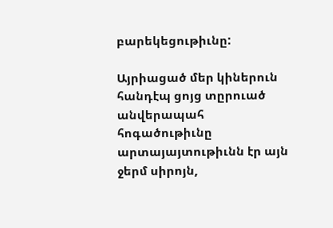բարեկեցութիւնը:

Այրիացած մեր կիներուն հանդէպ ցոյց տըրուած անվերապահ հոգածութիւնը արտայայտութիւնն էր այն ջերմ սիրոյն,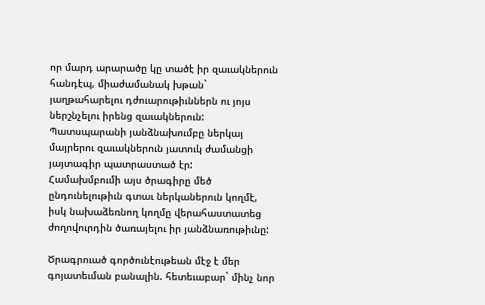որ մարդ արարածը կը տածէ իր զաւակներուն հանդէպ, միաժամանակ խթան` յաղթահարելու դժուարութիւններն ու յոյս ներշնչելու իրենց զաւակներուն:
Պատսպարանի յանձնախումբը ներկայ մայրերու զաւակներուն յատուկ ժամանցի յայտագիր պատրաստած էր:
Համախմբումի այս ծրագիրը մեծ ընդունելութիւն գտաւ ներկաներուն կողմէ, իսկ նախաձեռնող կողմը վերահաստատեց ժողովուրդին ծառայելու իր յանձնառութիւնը:

Ծրագրուած գործունէութեան մէջ է մեր գոյատեւման բանալին. հետեւաբար` մինչ նոր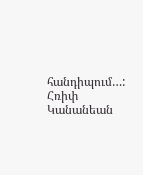հանդիպում…:
Հռիփ Կանանեան